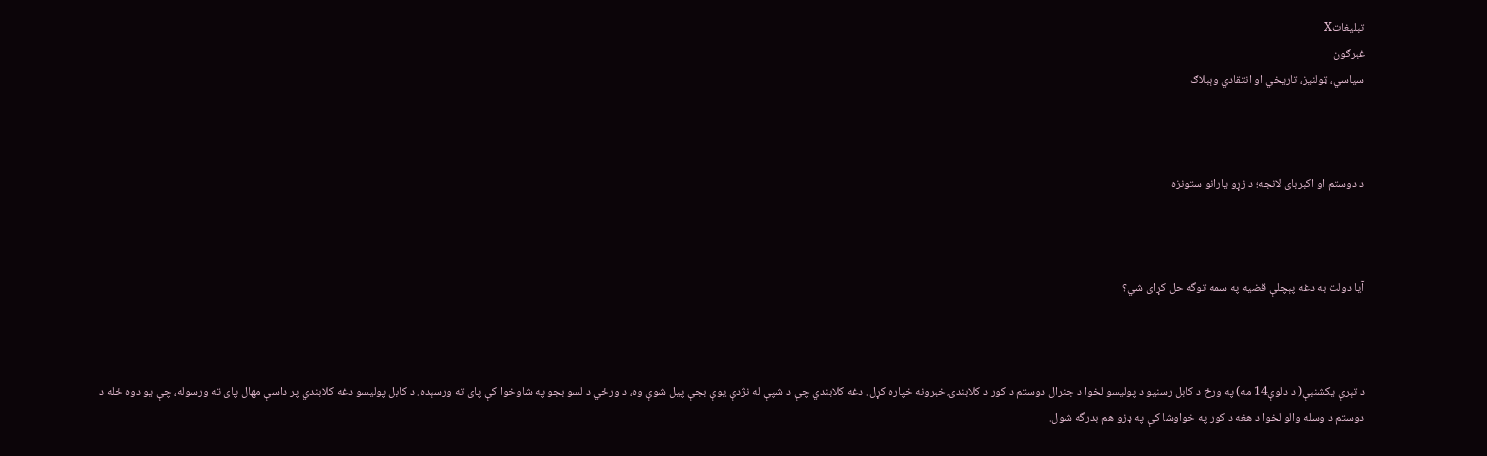تبليغاتX
غبرګون
سياسي، ټولنيز، تاريخي او انتقادي وېبلاګ



د دوستم او اکبرباى لانجه؛ د زړو يارانو ستونزه



آيا دولت به دغه پېچلې قضيه په سمه توگه حل کړاى شي؟



د تېرې يکشنبې( د دلوې14 مه) په ورځ د کابل رسنيو د پوليسو لخوا د جنرال دوستم د کور د کلابندۍ خبرونه خپاره کړل. دغه کلابندي چې د شپې له نژدې يوې بجې پيل شوې وه، د ورځي د لسو بجو په شاوخوا کې پاى ته ورسېده. د کابل پوليسو دغه کلابندي پر داسې مهال پاى ته ورسوله، چې يو دوه ځله د دوستم د وسله والو لخوا د هغه د کور په خواوشا کې په ډزو هم بدرگه شول.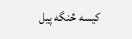کيسه څنگه پيل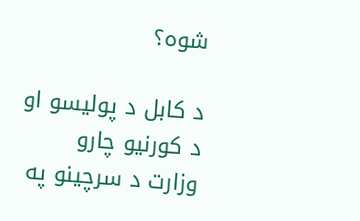شوه؟

د کابل د پوليسو او د کورنيو چارو وزارت د سرچينو په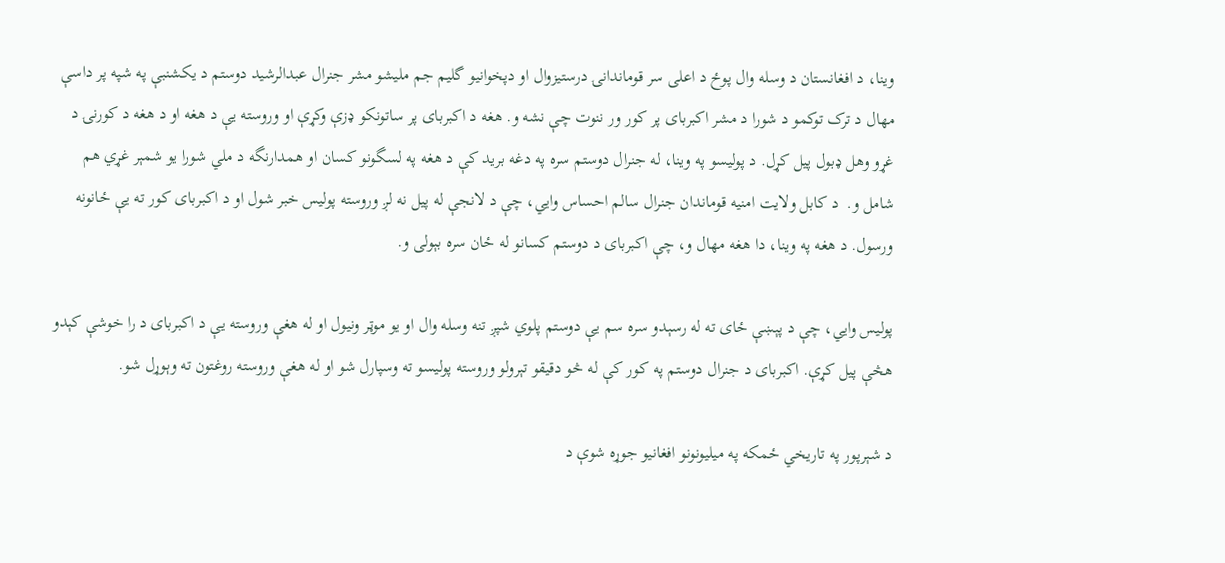وينا، د افغانستان د وسله وال پوځ د اعلى سر قوماندانۍ درستيزوال او دپخوانيو گليم جم مليشو مشر جنرال عبدالرشيد دوستم د يکشنبې په شپه پر داسې مهال د ترک توکمو د شورا د مشر اکبرباى پر کور ور ننوت چې نشه و. هغه د اکبرباى پر ساتونکو ډزې وکړې او وروسته يې د هغه او د هغه د کورنۍ د غړو وهل ډبول پيل کړل. د پوليسو په وينا، له جنرال دوستم سره په دغه بريد کې د هغه په لسگونو کسان او همدارنگه د ملي شورا يو شمېر غړي هم شامل و.  د کابل ولايت امنيه قوماندان جنرال سالم احساس وايي، چې د لانجې له پيل نه لږ وروسته پوليس خبر شول او د اکبرباى کور ته يې ځانونه ورسول. د هغه په وينا، دا هغه مهال و، چې اکبرباى د دوستم کسانو له ځان سره بېولى و.

پوليس وايي، چې د پېښې ځاى ته له رسېدو سره سم يې دوستم پلوي شپږ تنه وسله وال او يو موټر ونيول او له هغې وروسته يې د اکبرباى د را خوشې کېدو هڅې پيل کړې. اکبرباى د جنرال دوستم په کور کې له څو دقيقو تېرولو وروسته پوليسو ته وسپارل شو او له هغې وروسته روغتون ته وېوړل شو.

د شېرپور په تاريخي ځمکه په ميليونونو افغانيو جوړه شوې د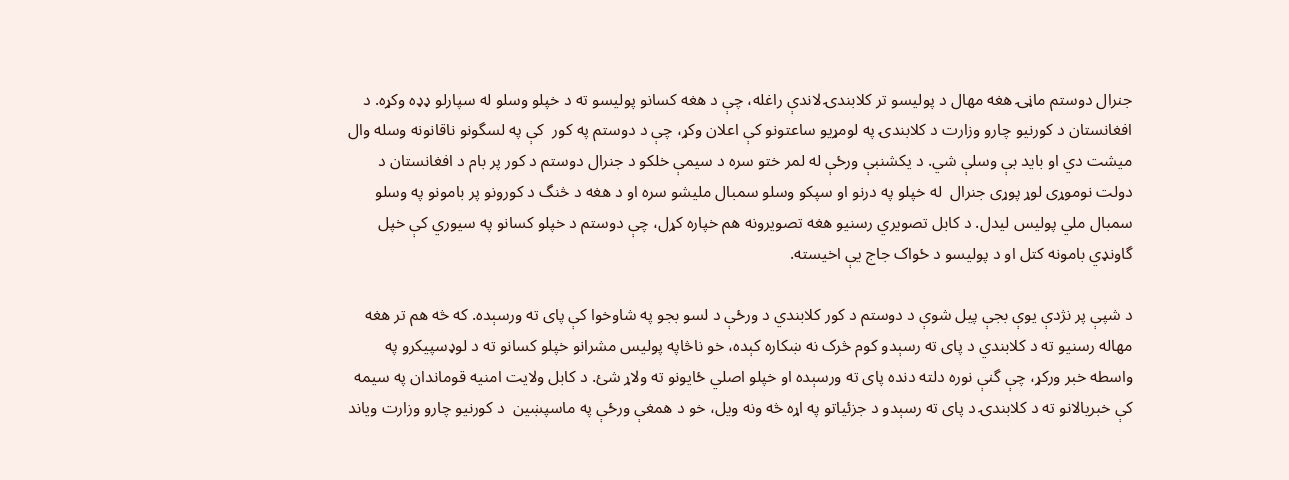جنرال دوستم ماڼۍ هغه مهال د پوليسو تر کلابندۍ لاندې راغله، چې د هغه کسانو پوليسو ته د خپلو وسلو له سپارلو ډډه وکړه. د افغانستان د کورنيو چارو وزارت د کلابندۍ په لومړيو ساعتونو کې اعلان وکړ، چې د دوستم په کور  کې په لسگونو ناقانونه وسله وال ميشت دي او بايد بې وسلې شي. د يکشنبې ورځې له لمر ختو سره د سيمې خلکو د جنرال دوستم د کور پر بام د افغانستان د دولت نوموړى لوړ پوړى جنرال  له خپلو په درنو او سپکو وسلو سمبال مليشو سره او د هغه د څنگ د کورونو پر بامونو په وسلو سمبال ملي پوليس ليدل. د کابل تصويري رسنيو هغه تصويرونه هم خپاره کړل، چې دوستم د خپلو کسانو په سيوري کې خپل گاونډي بامونه کتل او د پوليسو د ځواک جاج يې اخيسته.

د شپې پر نژدې يوې بجې پيل شوې د دوستم د کور کلابندي د ورځې د لسو بجو په شاوخوا کې پاى ته ورسېده. که څه هم تر هغه مهاله رسنيو ته د کلابندي د پاى ته رسېدو کوم څرک نه ښکاره کېده، خو ناڅاپه پوليس مشرانو خپلو کسانو ته د لوډسپيکرو په واسطه خبر ورکړ، چې گنې نوره دلته دنده پاى ته ورسېده او خپلو اصلي ځايونو ته ولاړ شئ. د کابل ولايت امنيه قوماندان په سيمه کې خبريالانو ته د کلابندۍ د پاى ته رسېدو د جزئياتو په اړه څه ونه ويل، خو د همغې ورځې په ماسپښين  د کورنيو چارو وزارت وياند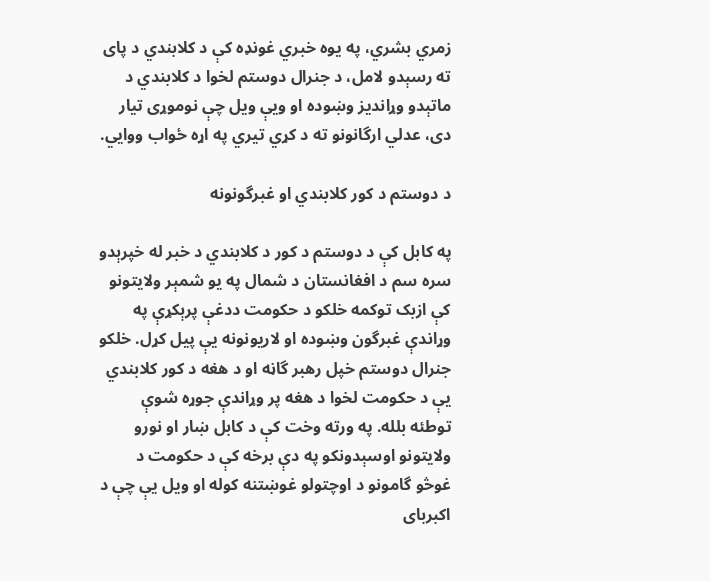زمري بشري، په يوه خبري غونډه کې د کلابندي د پاى ته رسېدو لامل، د جنرال دوستم لخوا د کلابندي د ماتېدو وړانديز وښوده او ويې ويل چې نوموړى تيار دى، عدلي ارگانونو ته د کړي تيري په اړه ځواب ووايي.

د دوستم د کور کلابندي او غبرگونونه

په کابل کې د دوستم د کور د کلابندي د خبر له خپرېدو سره سم د افغانستان د شمال په يو شمېر ولايتونو کې ازبک توکمه خلکو د حکومت ددغې پرېکړې په وړاندې غبرگون وښوده او لاريونونه يې پيل کړل. خلکو جنرال دوستم خپل رهبر گاڼه او د هغه د کور کلابندي يې د حکومت لخوا د هغه پر وړاندې جوړه شوې توطئه بلله. په ورته وخت کې د کابل ښار او نورو ولايتونو اوسېدونکو په دې برخه کې د حکومت د غوڅو گامونو د اوچتولو غوښتنه کوله او ويل يې چې د اکبرباى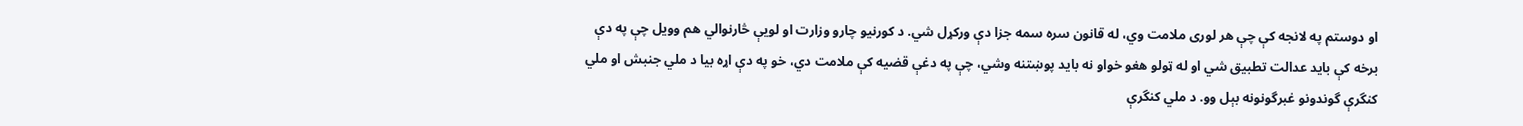او دوستم په لانجه کې چې هر لورى ملامت وي، له قانون سره سمه جزا دې ورکړل شي. د کورنيو چارو وزارت او لويې څارنوالي هم وويل چې په دې برخه کې بايد عدالت تطبيق شي او له ټولو هغو خواو نه بايد پوښتنه وشي، چې په دغې قضيه کې ملامت دي، خو په دې اړه بيا د ملي جنبش او ملي کنگرې گوندونو غبرگونونه بېل وو. د ملي کنگرې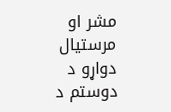مشر او مرستيال دواړو د دوستم د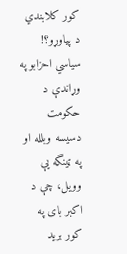کور کلابندي د پياوړو؟! سياسي احزابو په وړاندې د حکومت دسيسه وبلله او په ټينگه يې وويل، چې د اکبر باى په کور بريد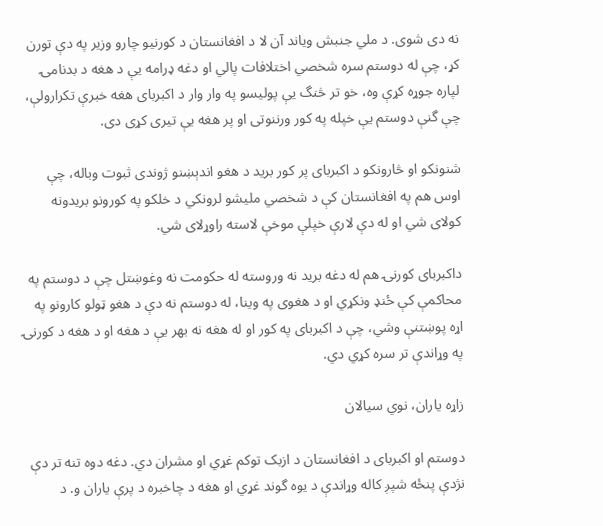نه دى شوى. د ملي جنبش وياند آن لا د افغانستان د کورنيو چارو وزير په دې تورن کړ، چې له دوستم سره شخصي اختلافات پالي او دغه ډرامه يې د هغه د بدنامۍ لپاره جوړه کړې وه، خو تر څنگ يې پوليسو په وار وار د اکبرباى هغه خبرې تکرارولې، چې گنې دوستم يې خپله په کور ورننوتى او پر هغه يې تيرى کړى دى.

شنونکو او څارونکو د اکبرباى پر کور بريد د هغو اندېښنو ژوندى ثبوت وباله، چې اوس هم په افغانستان کې د شخصي مليشو لرونکي د خلکو په کورونو بريدونه کولاى شي او له دې لارې خپلې موخې لاسته راوړلاى شي.

داکبرباى کورنۍ هم له دغه بريد نه وروسته له حکومت نه وغوښتل چې د دوستم په محاکمې کې ځنډ ونکړي او د هغوى په وينا، له دوستم نه دې د هغو ټولو کارونو په اړه پوښتنې وشي، چې د اکبرباى په کور او له هغه نه بهر يې د هغه او د هغه د کورنۍ په وړاندې تر سره کړي دي.

زاړه ياران، نوي سيالان

دوستم او اکبرباى د افغانستان د ازبک توکم غړي او مشران دي. دغه دوه تنه تر دې نژدې پنځه شپږ کاله وړاندې د يوه گوند غړي او هغه د چاخبره د پرې ياران و. د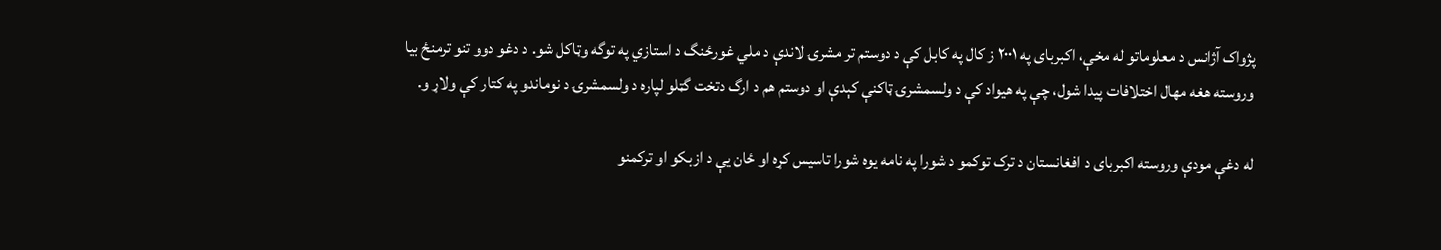پژواک آژانس د معلوماتو له مخې، اکبرباى په ٢٠٠١ ز کال په کابل کې د دوستم تر مشرۍ لاندې د ملي غورځنگ د استازي په توگه وټاکل شو. د دغو دوو تنو ترمنځ بيا وروسته هغه مهال اختلافات پيدا شول، چې په هيواد کې د ولسمشرۍ ټاکنې کېدې او دوستم هم د ارگ دتخت گټلو لپاره د ولسمشرۍ د نوماندو په کتار کې ولاړ و.

له دغې مودې وروسته اکبرباى د افغانستان د ترک توکمو د شورا په نامه يوه شورا تاسيس کړه او ځان يې د ازبکو او ترکمنو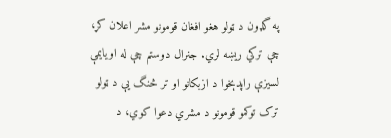په گډون د ټولو هغو افغان قومونو مشر اعلان کړ، چې ترکي ريښه لري. جنرال دوستم چې له اويايمې لسيزې راپدېخوا د ازبکانو او تر څنگ يې د ټولو ترک توکمو قومونو د مشري دعوا کوي، د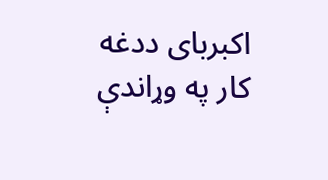اکبرباى ددغه کار په وړاندې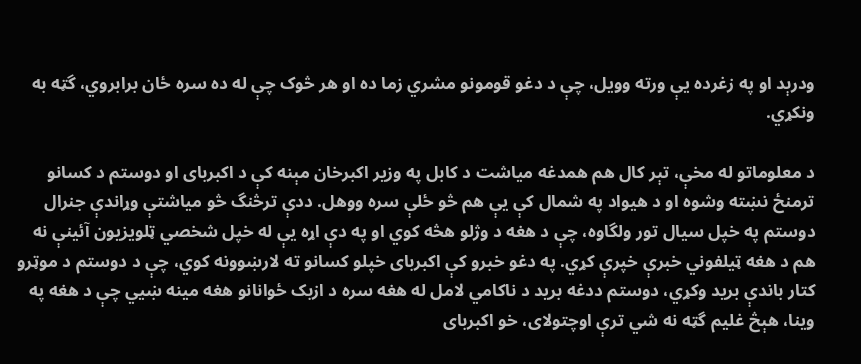ودرېد او په زغرده يې ورته وويل، چې د دغو قومونو مشري زما ده او هر څوک چې له ده سره ځان برابروي، گټه به ونکړي.

د معلوماتو له مخې، تېر کال هم همدغه مياشت د کابل په وزير اکبرخان مېنه کې د اکبرباى او دوستم د کسانو ترمنځ نښته وشوه او د هيواد په شمال کې يې هم څو ځلې سره ووهل. ددې ترڅنگ څو مياشتې وړاندې جنرال دوستم په خپل سيال تور ولگاوه، چې د هغه د وژلو هڅه کوي او په دې اړه يې له خپل شخصي ټلويزيون آئينې نه هم د هغه ټيلفوني خبرې خپرې کړي. په دغو خبرو کې اکبرباى خپلو کسانو ته لارښوونه کوي، چې د دوستم د موټرو کتار باندې بريد وکړي، دوستم ددغه بريد د ناکامي لامل له هغه سره د ازبک ځوانانو هغه مينه ښيي چې د هغه په وينا، هېڅ غليم گټه نه شي ترې اوچتولاى، خو اکبرباى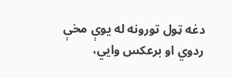دغه ټول تورونه له يوې مخې ردوي او برعکس وايي،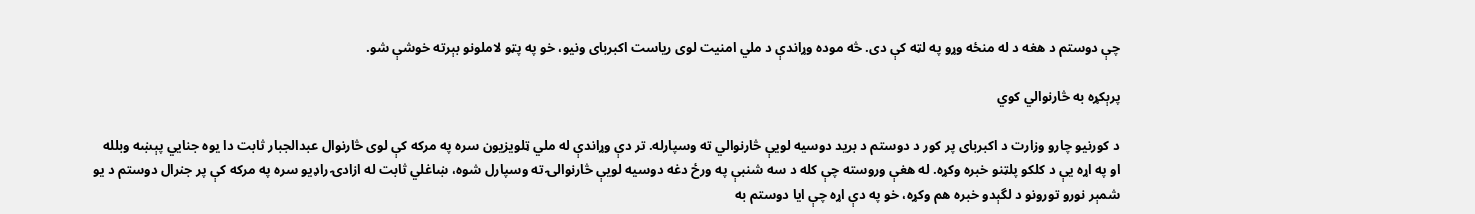چې دوستم د هغه د له منځه وړو په لټه کې دى. څه موده وړاندې د ملي امنيت لوى رياست اکبرباى ونيو، خو په پټو لاملونو بېرته خوشې شو.

پرېکړه به څارنوالي کوي

د کورنيو چارو وزارت د اکبرباى پر کور د دوستم د بريد دوسيه لويې څارنوالي ته وسپارله. تر دې وړاندې له ملي ټلويزيون سره په مرکه کې لوى څارنوال عبدالجبار ثابت دا يوه جنايي پېښه وبلله او په اړه يې د کلکو پلټنو خبره وکړه. له هغې وروسته چې کله د سه شنبې په ورځ دغه دوسيه لويې څارنوالۍ ته وسپارل شوه، ښاغلي ثابت له ازادۍ راډيو سره په مرکه کې پر جنرال دوستم د يو شمېر نورو تورونو د لگېدو خبره هم وکړه، خو په دې اړه چې ايا دوستم به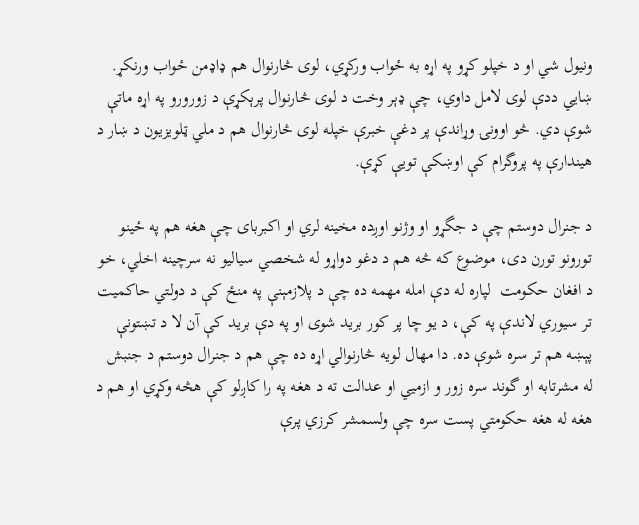ونيول شي او د خپلو کړو په اړه به ځواب ورکړي، لوى څارنوال هم ډاډمن ځواب ورنکړ. ښايي ددې لوى لامل داوي، چې ډېر وخت د لوى څارنوال پرېکړې د زورورو په اړه ماتې شوې دي. څو اوونۍ وړاندې پر دغې خبرې خپله لوى څارنوال هم د ملي ټلويزيون د ښار د هيندارې په پروگرام کې اوښکې تويې کړې.

د جنرال دوستم چې د جگړو او وژنو اوږده مخينه لري او اکبرباى چې هغه هم په ځينو تورونو تورن دى، موضوع که څه هم د دغو دواړو له شخصي سياليو نه سرچينه اخلي، خو د افغان حکومت  لپاره له دې امله مهمه ده چې د پلازمېنې په منځ کې د دولتي حاکميت تر سيوري لاندې په کې، د يو چا پر کور بريد شوى او په دې بريد کې آن لا د تښتونې پېښه هم تر سره شوې ده. دا مهال لويه څارنوالي اړه ده چې هم د جنرال دوستم د جنبش له مشرتابه او گوند سره زور و ازميي او عدالت ته د هغه په را کاږلو کې هڅه وکړي او هم د هغه له هغه حکومتي پست سره چې ولسمشر کرزي پرې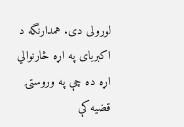لورولى دى. همدارنگه د اکبرباى په اړه څارنوالي اړه ده چې په وروستۍ قضيه کې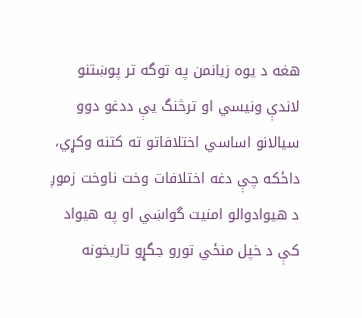هغه د يوه زيانمن په توگه تر پوښتنو لاندې ونيسي او ترڅنگ يې ددغو دوو سيالانو اساسي اختلافاتو ته کتنه وکړي، داځکه چې دغه اختلافات وخت ناوخت زموږ د هيوادوالو امنيت گواښي او په هيواد کې د خپل منځي تورو جگړو تاريخونه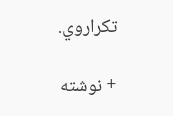تکراروي.

+ نوشته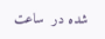شده در  ساعت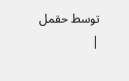توسط حقمل  |